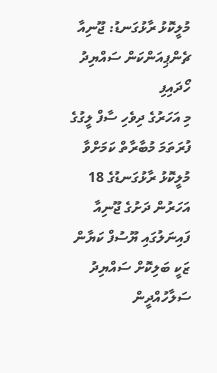މުލީކޮޅު ރާޅުގަނޑު: ޖޫނިއާ ޗެންޕިއަންކަން ސައްޔިދު ހޯދައިފި
މި އަހަރުގެ ދިވެހި ސާފް ލީގުގެ ފުރަތަމަ މުބާރާތް ކަމަށްވާ މުލީކޮޅު ރާޅުގަނޑުގެ 18 އަހަރުން ދަށުގެ ޖޫނިއާ ފައިނަލުގައި ޔޫސުފް ކަޔާން ޒަކީ ބަލިކޮށް ސައްޔިދު ސަލާހުއްދީން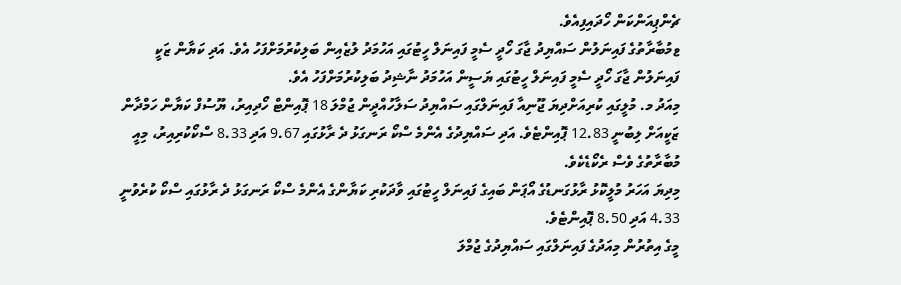ޗެންޕިއަންކަން ހޯދައިފިއެވެ.
ޱމުބާރާތުގެ ފައިނަލުން ސައްޔިދު ޖާގަ ހޯދީ ސެމީ ފައިނަލް ހީޓުގައި އަހުމަދު ލުޒެއިން ބަލިކުރުމަށްފަހު އެވެ. އަދި ކަޔާން ޒަކީ ފައިނަލުން ޖާގަ ހޯދީ ސެމީ ފައިނަލް ހީޓުގައި ޔަސީން އަހުމަދު ނާޝިދު ބަލިކުރުމަށްފަހު އެވެ.
މިއަދު މ. މުލީގައި ކުރިއަށްދިޔަ ޖޫނިއާ ފައިނަލްގައި ސައްޔިދު ސަލާހުއްދީން ޖުމްލަ 18 ޕޮއިންޓް ހޯދިއިރު، ޔޫސުފް ކަޔާން ހަމްދާން ޒަކީއަށް ލިބުނީ 12.83 ޕޮއިންޓެވެ. އަދި ސައްޔިދުގެ އެންމެ ސްކޯ ރަނގަޅު ދެ ރާޅުގައި 9.67 އަދި 8.33 ސްކޯކުރިއިރު، މިއީ މުބާރާތުގެ ވެސް ރެކޯޑެކެވެ.
މިދިޔަ އަހަރު މުލީކޮޅު ރާޅުގަނޑުގެ އޯޕަން ބައިގެ ފައިނަލް ހީޓުގައި ވާދަކުރި ކަޔާންގެ އެންމެ ސްކޯ ރަނގަޅު ދެ ރާޅުގައި ސްކޯ ކުރެވުނީ 4.33 އަދި 8.50 ޕޮއިންޓެވެ.
މީގެ އިތުރުން މިއަދުގެ ފައިނަލްގައި ސައްޔިދުގެ ޖުމްލަ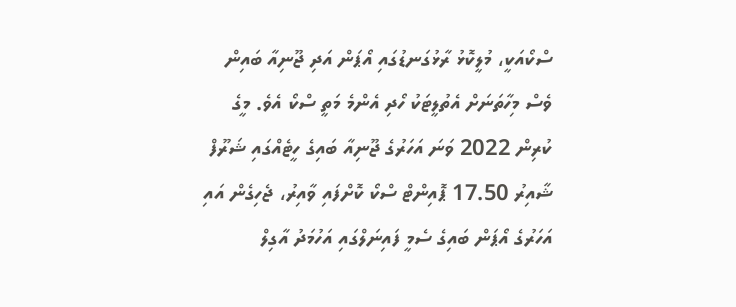ސްކޯއަކީ، މުލީކޮޅު ރާޅުގަނޑުގައި އޯޕަން އަދި ޖޫނިއާ ބައިން ވެސް މިހާތަނަށް އެތުލީޓަކު ހޯދި އެންމެ މަތީ ސްކޯ އެވެ. މީގެ ކުރިން 2022 ވަނަ އަހަރުގެ ޖޫނިއާ ބައިގެ ހީޓެއްގައި ޝަރޫފް ޝާއިރު 17.50 ޕޮއިންޓް ސްކޯ ކޮށްފައި ވާއިރު، ޖެހިގެން އައި އަހަރުގެ އޯޕަން ބައިގެ ސެމީ ފައިނަލްގައި އަހުމަދު އާގިލް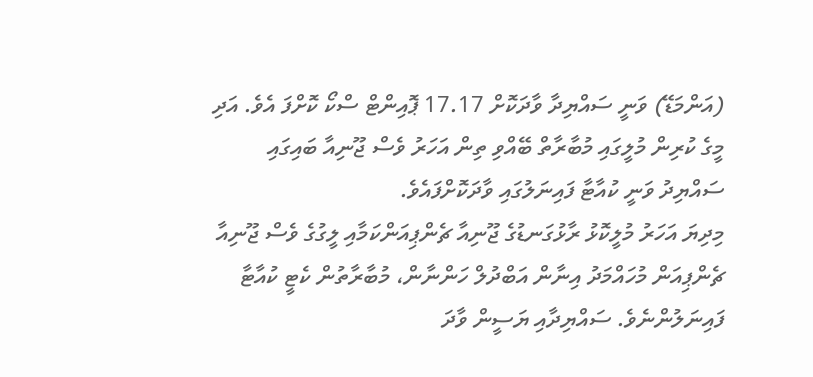(އަންމަޑޭ) ވަނީ ސައްޔިދާ ވާދަކޮށް 17.17 ޕޮއިންޓް ސްކޯ ކޮށްފަ އެވެ. އަދި މީގެ ކުރިން މުލީގައި މުބާރާތް ބޭއްވި ތިން އަހަރު ވެސް ޖޫނިއާ ބައިގައި ސައްޔިދު ވަނީ ކުއާޓާ ފައިނަލުގައި ވާދަކޮށްފައެވެ.
މިދިޔަ އަހަރު މުލީކޮޅު ރާޅުގަނޑުގެ ޖޫނިއާ ޗެންޕިއަންކަމާއި ލީގުގެ ވެސް ޖޫނިއާ ޗެންޕިއަން މުހައްމަދު އިނާން އަބްދުލް ހަންނާން، މުބާރާތުން ކެޓީ ކުއާޓާ ފައިނަލުންނެވެ. ސައްޔިދާއި ޔަސީން ވާދަ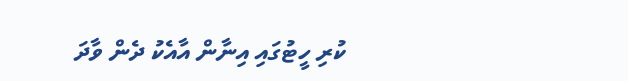ކުރި ހީޓުގައި އިނާން އާއެކު ދެން ވާދަ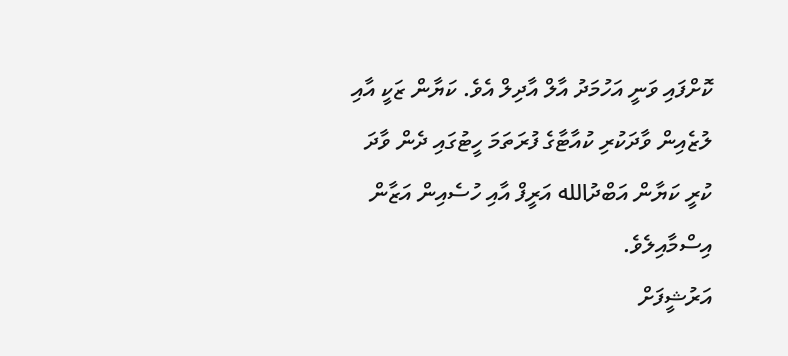ކޮށްފައި ވަނީ އަހުމަދު އާލް އާދިލް އެވެ. ކަޔާން ޒަކީ އާއި ލުޒެއިން ވާދަކުރި ކުއާޓާގެ ފުރަތަމަ ހީޓުގައި ދެން ވާދަ ކުރީ ކަޔާން އަބްދުالله އަރީފް އާއި ހުސެއިން އަޒާން އިސްމާއިލެވެ.
އަރުޝީފަށް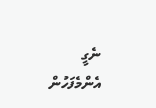ނެގީ
އެންމެފަހުން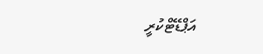އަޕްޑޭޓްކުރީ